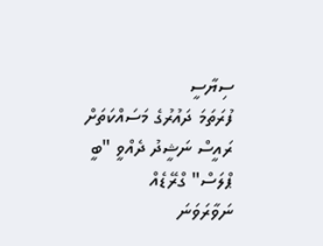ސިޔާސީ
ފުރަތަމަ ދައުރުގެ މަސައްކަތަށް ރައީސް ނަޝީދު ދެއްވީ "ބީ ޕްލަސް" ގްރޭޑެއް
ނަވާރަވަނަ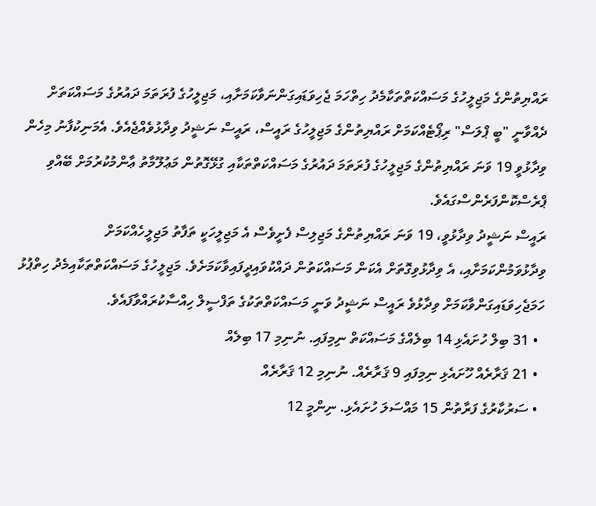ރައްޔިތުންގެ މަޖިލީހުގެ މަސައްކަތްތަކާމެދު ހިތްހަމަ ޖެހިވަޑައިގަންނަވާކަމަށާއި، މަޖިލީހުގެ ފުރަތަމަ ދައުރުގެ މަސައްކަތަށް ދެއްވާނީ "ބީ ޕްލަސް" ރިޕޯޓެއްކަމަށް ރައްޔިތުންގެ މަޖިލީހުގެ ރައީސް، ރައީސް ނަޝީދު ވިދާޅުވެއްޖެއެވެ. އެމަނިކުފާނު މިހެން ވިދާޅުވީ 19 ވަނަ ރައްޔިތުންގެ މަޖިލީހުގެ ފުރަތަމަ ދައުރުގެ މަސައްކަތްތަކާއި ގުޅޭގޮތުން މަޢުލޫމާތު ޢާންމުކުރުމަށް ބޭއްވި ޕްރެސްކޮންފަރެންސްގައެވެ.
ރައީސް ނަޝީދު ވިދާޅުވީ، 19 ވަނަ ރައްޔިތުންގެ މަޖިލިސް ފެށީވެސް އެ މަޖިލީހަކީ ތަފާތު މަޖިލީހެއްކަމަށް ވިދާޅުވަމުންކަމަށާއި، އެ ވިދާޅުވިގޮތަށް އެކަން މަސައްކަތުން ދައްކުވައިދީފައިވާކަމަށެވެ. މަޖިލީހުގެ މަސައްކަތްތަކާއިމެދު ހިތްޕުޅު ހަމަޖެހިވަޑައިގަންވާކަމަށް ވިދާޅުވެ ރައީސް ނަޝީދު ވަނީ މަސައްކަތްތަކުގެ ތަފްސީލް ހިއްސާކުރައްވާފައެވެ.
  • 31 ބިލް ހުށައެޅި 14 ބިލެއްގެ މަސައްކަތް ނިމިފައި. ނުނިމި 17 ބިލެއް
  • 21 ޤަރާރެއް ހޫށައެޅި ނިމިފައި 9 ޤަރާރެއް. ނުނިމި 12 ޤަރާރެއް
  • ސަރުކާރުގެ ފަރާތުން 15 މައްސަލަ ހުށައެޅި. ނިންމީ 12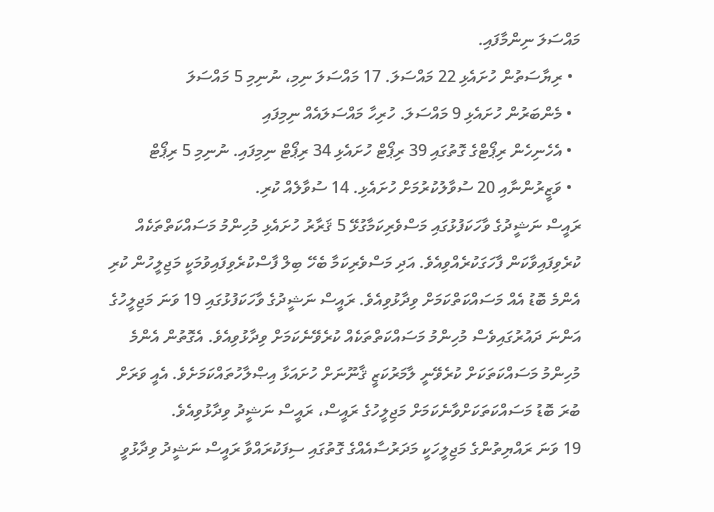މައްސަލަ ނިންމާފައި.
  • ރިޔާސަތުން ހުށައެޅި 22 މައްސަލަ. 17 މައްސަލަ ނިމި، ނުނިމި 5 މައްސަލަ
  • މެންބަރުން ހުށައެޅި 9 މައްސަލަ. ހުރިހާ މައްސަލައެއް ނިމިފައި
  • އެހެނިހެން ރިޕޯޓްގެ ގޮތުގައި 39 ރިޕޯޓް ހުށައެޅި 34 ރިޕޯޓް ނިމިފައި. ނުނިމި 5 ރިޕޯޓް
  • ވަޒީރުންނާއި 20 ސުވާލުކުރުމަށް ހުށައެޅި. 14 ސުވާލެއް ކުރި.
ރައީސް ނަޝީދުގެ ވާހަކަފުޅުގައި މަސްވެރިކަމާގުޅޭ 5 ޤަރާރު ހުށައެޅި މުހިންމު މަސައްކަތްތަކެއް ކުރެވިފައިވާކަން ފާހަގަކުރެއްވިއެވެ. އަދި މަސްވެރިކަމާ ބެހޭ ބިލް ފާސްކުރެވިފައިވުމަކީ މަޖިލީހުން ކުރި އެންމެ ބޮޑު އެއް މަސައްކަތްކަމަށް ވިދާޅުވިއެވެ. ރައީސް ނަޝީދުގެ ވާހަކަފުޅުގައި 19 ވަނަ މަޖިލީހުގެ އަންނަ ދައުރުގައިވެސް މުހިންމު މަސައްކަތްތަކެއް ކުރެވޭނެކަމަށް ވިދާޅުވިއެވެ. އެގޮތުން އެންމެ މުހިންމު މަސައްކަތަކަށް ކުރެވޭނީ ލާމަރުކަޒީ ޤާނޫނަށް ހުށައަޅާ އިޞްލާހުތައްކަމަށެވެ. އެއީ ވަރަށް ބުރަ ބޮޑު މަސައްކަތަކަށްވާނެކަމަށް މަޖިލީހުގެ ރައީސް، ރައީސް ނަޝީދު ވިދާޅުވިއެވެ.
19 ވަނަ ރައްޔިތުންގެ މަޖިލީހަކީ މަދަރުސާއެއްގެ ގޮތުގައި ސިފަކުރައްވާ ރައީސް ނަޝީދު ވިދާޅުވީ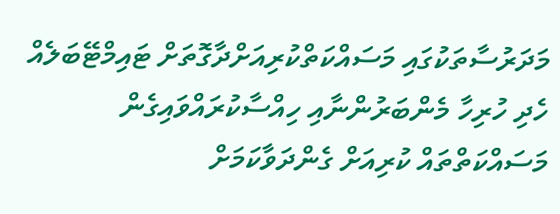މަދަރުސާތަކުގައި މަސައްކަތްކުރިއަށްދާގޮތަށް ޓައިމްޓޭބަލެއް ހެދި ހުރިހާ މެންބަރުންނާއި ހިއްސާކުރައްވައިގެން މަސައްކަތްތައް ކުރިއަށް ގެންދަވާކަމަށް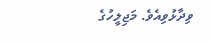ވިދާޅުވިއެވެ. މަޖިލީހުގެ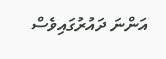އަންނަ ދައުރުގައިވެސް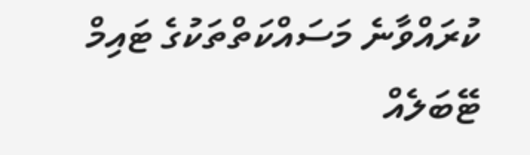ކުރައްވާނެ މަސައްކަތްތަކުގެ ޓައިމް ޓޭބަލެއް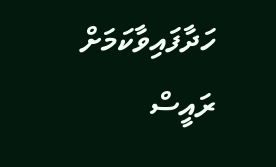ހަދާފައިވާކަމަށް ރައީސް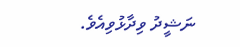ނަޝީދު ވިދާޅުވިއެވެ.